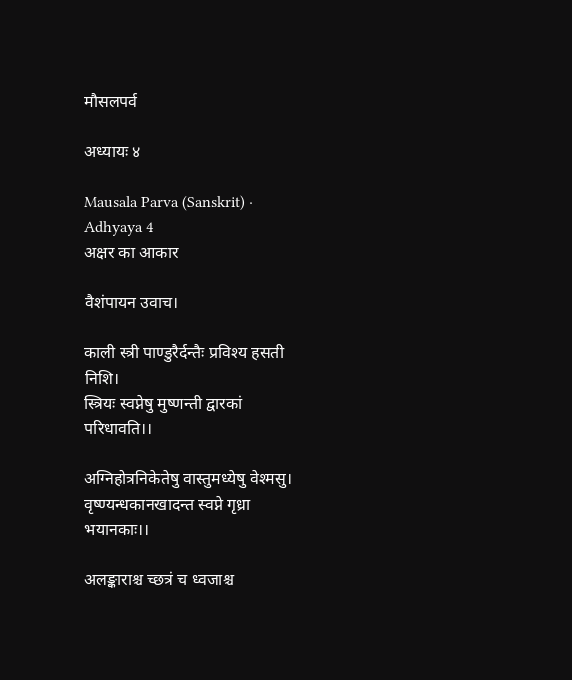मौसलपर्व

अध्यायः ४

Mausala Parva (Sanskrit) · Adhyaya 4
अक्षर का आकार

वैशंपायन उवाच।

काली स्त्री पाण्डुरैर्दन्तैः प्रविश्य हसती निशि।
स्त्रियः स्वप्नेषु मुष्णन्ती द्वारकां परिधावति।।

अग्निहोत्रनिकेतेषु वास्तुमध्येषु वेश्मसु।
वृष्ण्यन्धकानखादन्त स्वप्ने गृध्रा भयानकाः।।

अलङ्काराश्च च्छत्रं च ध्वजाश्च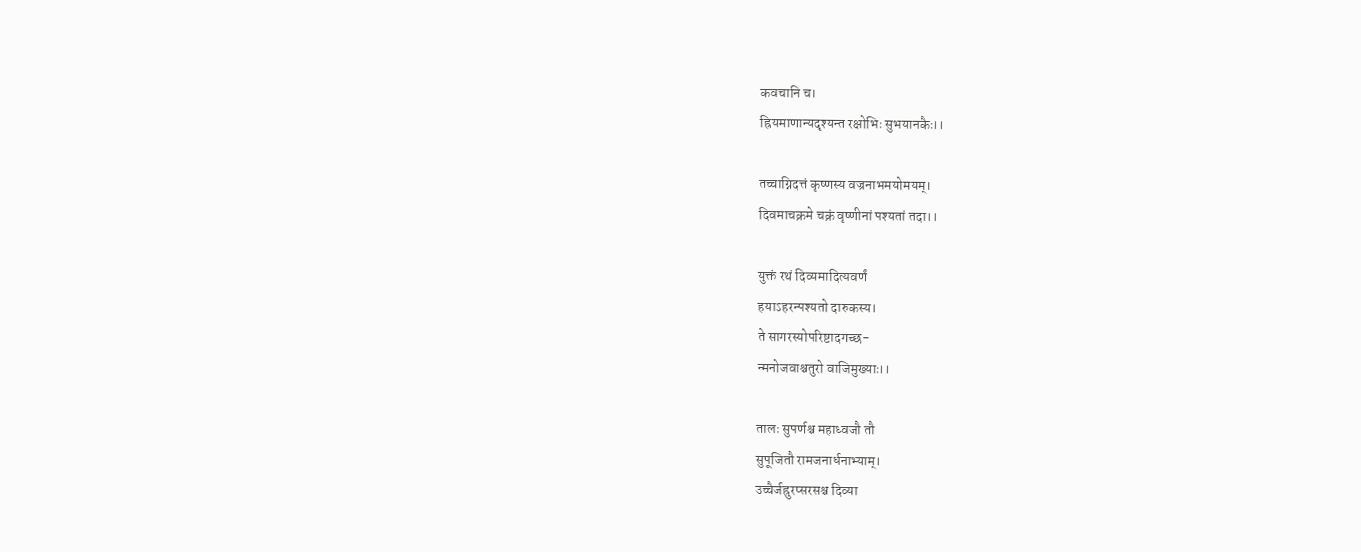कवचानि च।
ह्रियमाणान्यदृश्यन्त रक्षोभिः सुभयानकैः।।

तच्चाग्निदत्तं कृष्णस्य वज्रनाभमयोमयम्।
दिवमाचक्रमे चक्रं वृष्णीनां पश्यतां तदा।।

युक्तं रथं दिव्यमादित्यवर्णं
हयाऽहरन्पश्यतो दारुकस्य।
ते सागरस्योपरिष्टादगच्छ-
न्मनोजवाश्चतुरो वाजिमुख्याः।।

तालः सुपर्णश्च महाध्वजौ तौ
सुपूजितौ रामजनार्धनाभ्याम्।
उच्चैर्जह्रुरप्सरसश्च दिव्या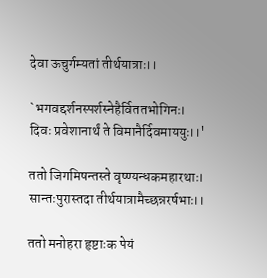देवा ऊचुर्गम्यतां तीर्थयात्राः।।

`भगवद्दर्शनस्पर्शस्नेहैर्विततभोगिनः।
दिवः प्रवेशानार्थं ते विमानैर्दिवमाययुः।।'

ततो जिगमिषन्तस्ते वृष्ण्यन्धकमहारथाः।
सान्तःपुरास्तदा तीर्थयात्रामैच्छन्नरर्षभाः।।

ततो मनोहरा हृष्टाःक पेयं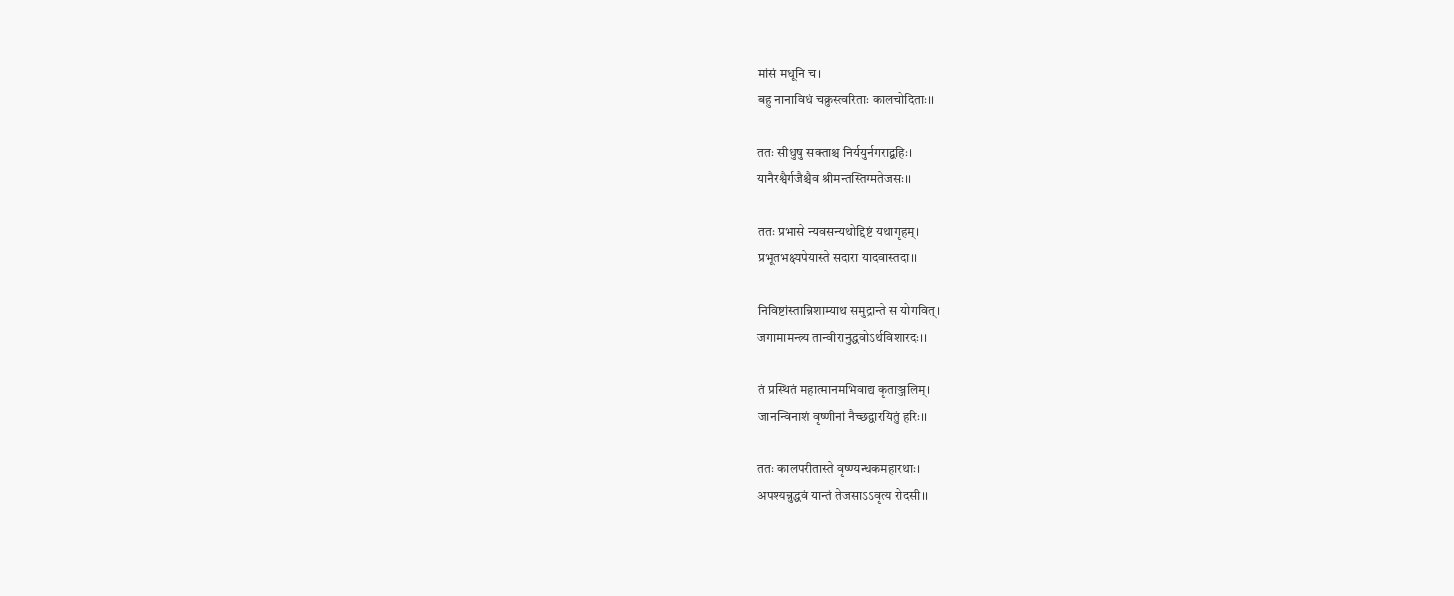मांसं मधूनि च।
बहु नानाविधं चक्रुस्त्वरिताः कालचोदिताः।।

ततः सीधुषु सक्ताश्च निर्ययुर्नगराद्बहिः।
यानैरश्वैर्गजैश्चैव श्रीमन्तस्तिग्मतेजसः।।

ततः प्रभासे न्यवसन्यथोद्दिष्टं यथागृहम्।
प्रभूतभक्ष्यपेयास्ते सदारा यादवास्तदा।।

निविष्टांस्तान्निशाम्याथ समुद्रान्ते स योगवित्।
जगामामन्त्र्य तान्वीरानुद्धवोऽर्थविशारदः।।

तं प्रस्थितं महात्मानमभिवाद्य कृताञ्जलिम्।
जानन्विनाशं वृष्णीनां नैच्छद्वारयितुं हरिः।।

ततः कालपरीतास्ते वृष्ण्यन्धकमहारथाः।
अपश्यन्नुद्धवं यान्तं तेजसाऽऽवृत्य रोदसी।।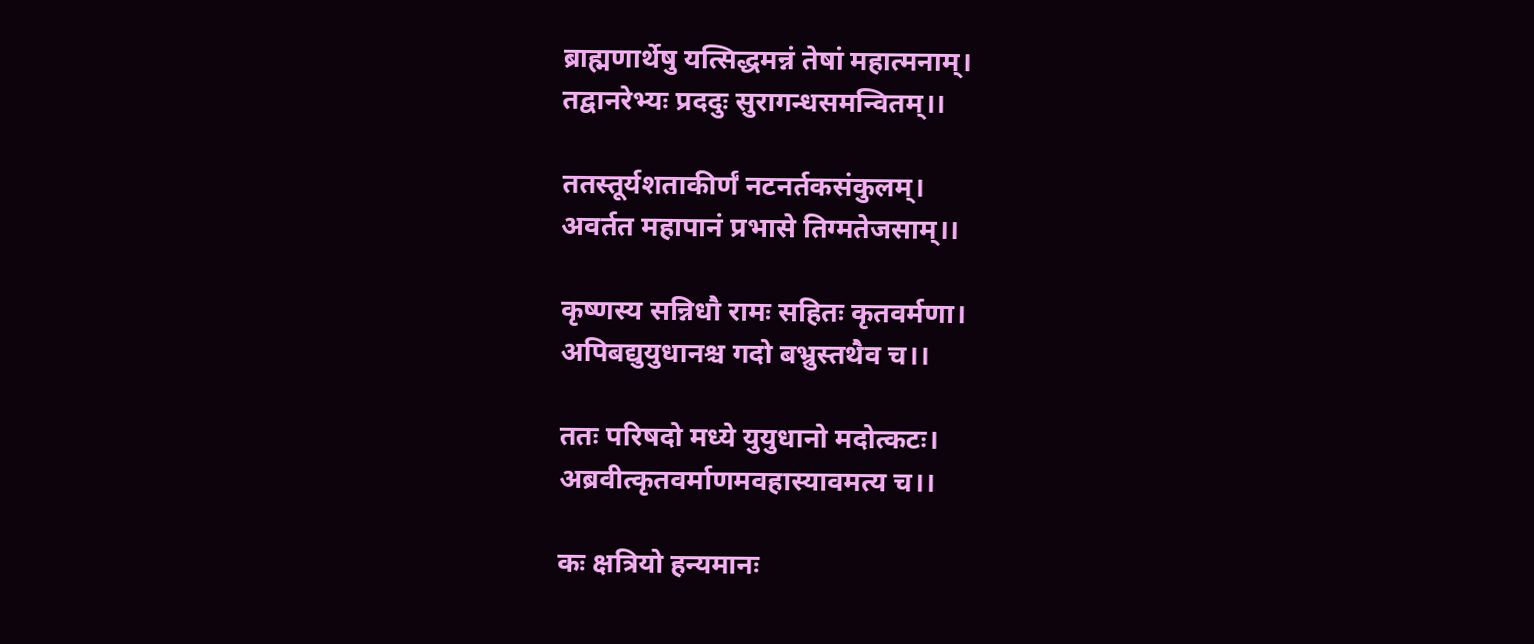ब्राह्मणार्थेषु यत्सिद्धमन्नं तेषां महात्मनाम्।
तद्वानरेभ्यः प्रददुः सुरागन्धसमन्वितम्।।

ततस्तूर्यशताकीर्णं नटनर्तकसंकुलम्।
अवर्तत महापानं प्रभासे तिग्मतेजसाम्।।

कृष्णस्य सन्निधौ रामः सहितः कृतवर्मणा।
अपिबद्युयुधानश्च गदो बभ्रुस्तथैव च।।

ततः परिषदो मध्ये युयुधानो मदोत्कटः।
अब्रवीत्कृतवर्माणमवहास्यावमत्य च।।

कः क्षत्रियो हन्यमानः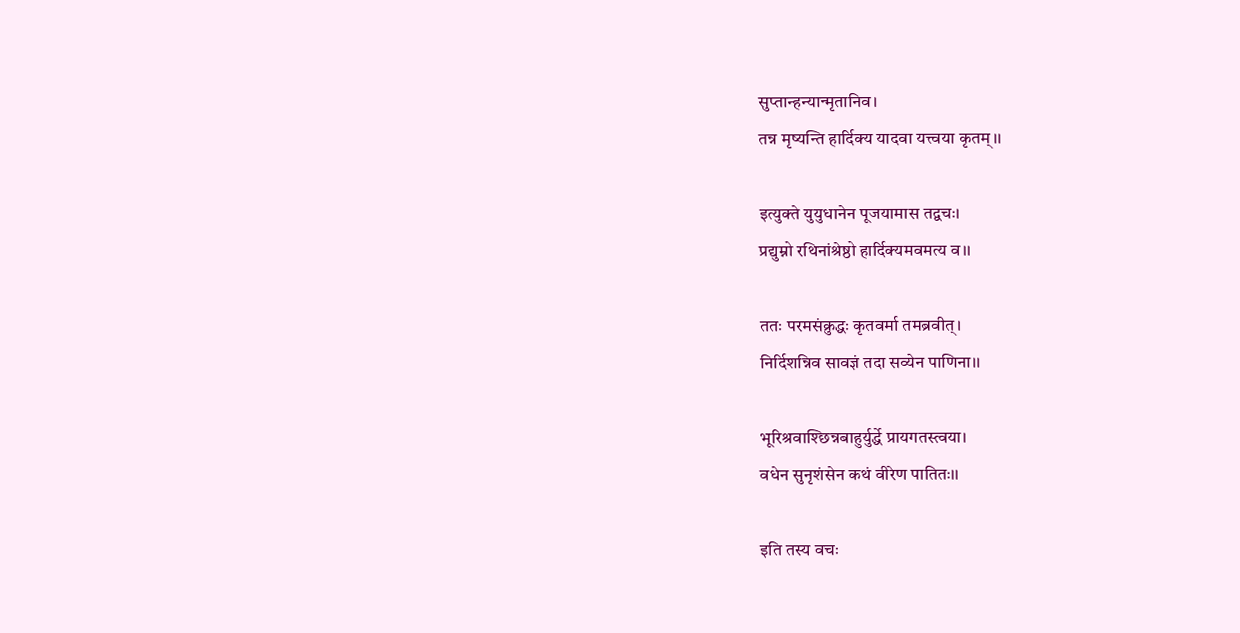सुप्तान्हन्यान्मृतानिव।
तन्न मृष्यन्ति हार्दिक्य यादवा यत्त्वया कृतम्।।

इत्युक्ते युयुधानेन पूजयामास तद्वचः।
प्रद्युम्नो रथिनांश्रेष्ठो हार्दिक्यमवमत्य व।।

ततः परमसंक्रुद्धः कृतवर्मा तमब्रवीत्।
निर्दिशन्निव सावज्ञं तदा सव्येन पाणिना।।

भूरिश्रवाश्छिन्नबाहुर्युर्द्धे प्रायगतस्त्वया।
वधेन सुनृशंसेन कथं वीरेण पातितः।।

इति तस्य वचः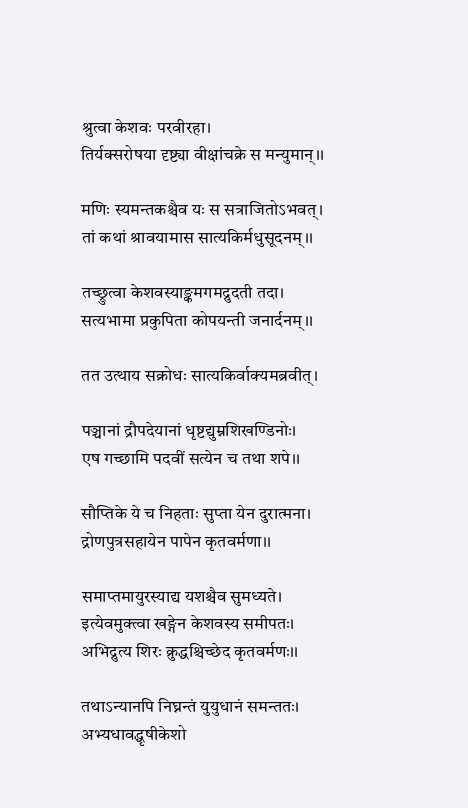श्रुत्वा केशवः परवीरहा।
तिर्यक्सरोषया दृष्ट्या वीक्षांचक्रे स मन्युमान्।।

मणिः स्यमन्तकश्चैव यः स सत्राजितोऽभवत्।
तां कथां श्रावयामास सात्यकिर्मधुसूदनम्।।

तच्छ्रुत्वा केशवस्याङ्कमगमद्रुदती तदा।
सत्यभामा प्रकुपिता कोपयन्ती जनार्दनम्।।

तत उत्थाय सक्रोधः सात्यकिर्वाक्यमब्रवीत्।

पञ्चानां द्रौपदेयानां धृष्टद्युम्नशिखण्डिनोः।
एष गच्छामि पदवीं सत्येन च तथा शपे।।

सौप्तिके ये च निहताः सुप्ता येन दुरात्मना।
द्रोणपुत्रसहायेन पापेन कृतवर्मणा।।

समाप्तमायुरस्याद्य यशश्चैव सुमध्यते।
इत्येवमुक्त्वा खङ्गेन केशवस्य समीपतः।
अभिद्रुत्य शिरः क्रुद्धश्चिच्छेद कृतवर्मणः।।

तथाऽन्यानपि निघ्नन्तं युयुधानं समन्ततः।
अभ्यधावद्धृषीकेशो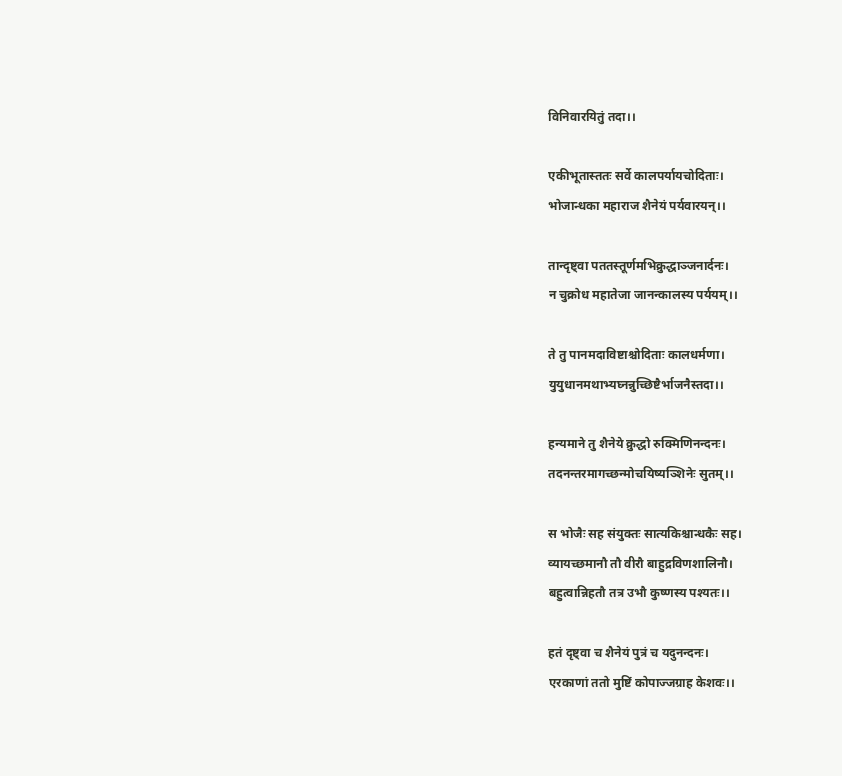विनिवारयितुं तदा।।

एकीभूतास्ततः सर्वे कालपर्यायचोदिताः।
भोजान्धका महाराज शैनेयं पर्यवारयन्।।

तान्दृष्ट्वा पततस्तूर्णमभिक्रुद्धाञ्जनार्दनः।
न चुक्रोध महातेजा जानन्कालस्य पर्ययम्।।

ते तु पानमदाविष्टाश्चोदिताः कालधर्मणा।
युयुधानमथाभ्यघ्नन्नुच्छिष्टैर्भाजनैस्तदा।।

हन्यमाने तु शैनेये क्रुद्धो रुक्मिणिनन्दनः।
तदनन्तरमागच्छन्मोचयिष्यञ्शिनेः सुतम्।।

स भोजैः सह संयुक्तः सात्यकिश्चान्धकैः सह।
व्यायच्छमानौ तौ वीरौ बाहुद्रविणशालिनौ।
बहुत्वान्निहतौ तत्र उभौ कुष्णस्य पश्यतः।।

हतं दृष्ट्वा च शैनेयं पुत्रं च यदुनन्दनः।
एरकाणां ततो मुष्टिं कोपाज्जग्राह केशवः।।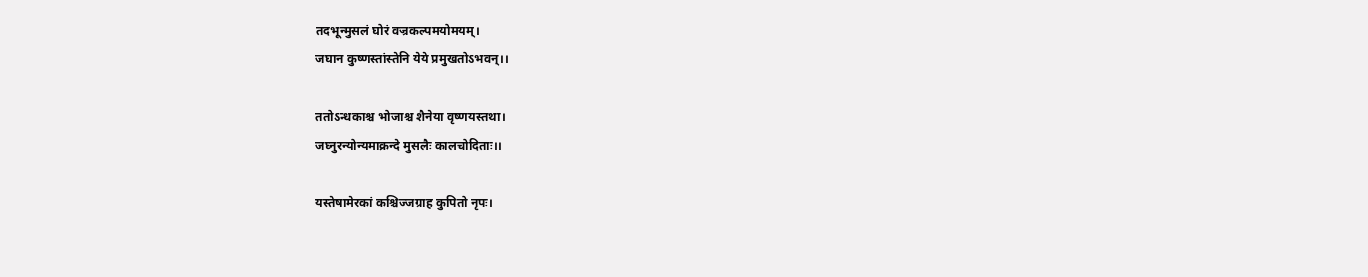तदभून्मुसलं घोरं वज्रकल्पमयोमयम्।
जघान कुष्णस्तांस्तेनि येये प्रमुखतोऽभवन्।।

ततोऽन्धकाश्च भोजाश्च शैनेया वृष्णयस्तथा।
जघ्नुरन्योन्यमाक्रन्दे मुसलैः कालचोदिताः।।

यस्तेषामेरकां कश्चिज्जग्राह कुपितो नृपः।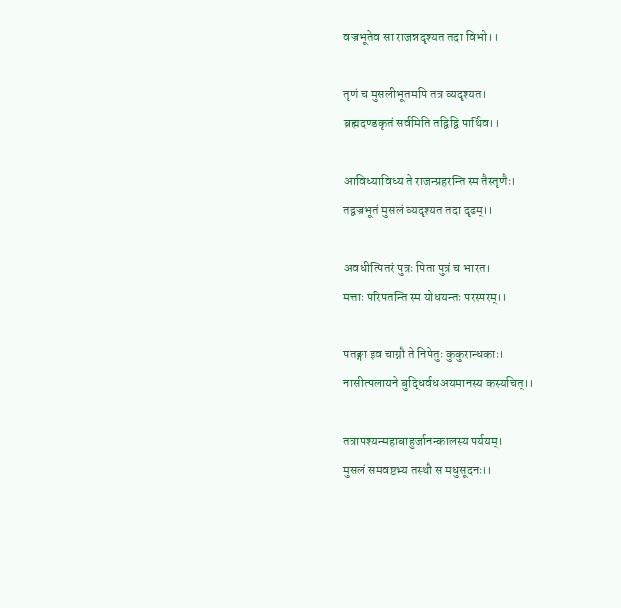वज्रभूतेव सा राजन्नदृश्यत तदा विभो।।

तृणं च मुसलीभूतमपि तत्र व्यदृश्यत।
ब्रह्मदण्डकृतं सर्वमिति तद्विद्वि पार्थिव।।

आविध्याविध्य ते राजन्प्रहरन्ति स्म तैस्तृणैः।
तद्वज्रभूतं मुसलं व्यदृश्यत तदा दृढम्।।

अवधीत्पितरं पुत्रः पिता पुत्रं च भारत।
मत्ताः परिपतन्ति स्म योधयन्तः परस्परम्।।

पतङ्गा इव चाग्नौ ते निपेतुः कुकुरान्धकाः।
नासीत्पलायने बुद्धिर्वधअयमानस्य कस्यचित्।।

तत्रापश्यन्महाबाहुर्जानन्कालस्य पर्ययम्।
मुसलं समवष्टभ्य तस्थौ स मधुसूदनः।।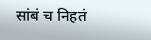सांबं च निहतं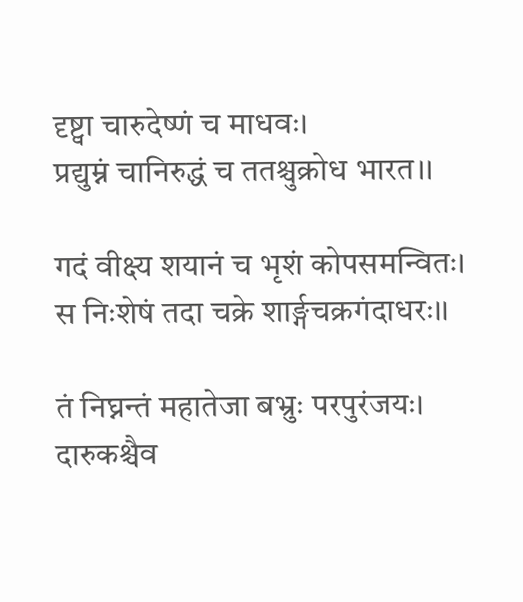दृष्ट्वा चारुदेष्णं च माधवः।
प्रद्युम्नं चानिरुद्धं च ततश्चुक्रोध भारत।।

गदं वीक्ष्य शयानं च भृशं कोपसमन्वितः।
स निःशेषं तदा चक्रे शार्ङ्गचक्रगंदाधरः।।

तं निघ्नन्तं महातेजा बभ्रुः परपुरंजयः।
दारुकश्चैव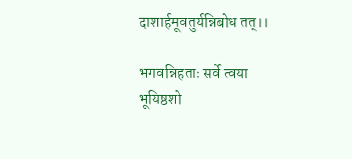दाशार्हमूवतुर्यन्निबोध तत्।।

भगवन्निहताः सर्वे त्वया भूयिष्ठशो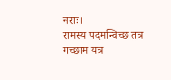नराः।
रामस्य पदमन्विच्छ तत्र गच्छाम यत्र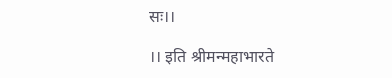सः।।

।। इति श्रीमन्महाभारते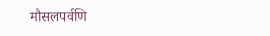मौसलपर्वणि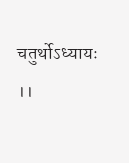चतुर्थोऽध्यायः ।।